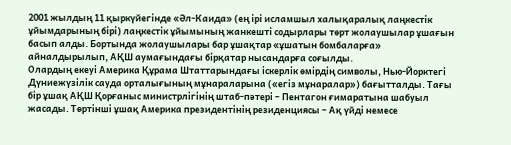2001 жылдың 11 қыркүйегінде «Әл-Каида» (ең ірі исламшыл халықаралық лаңкестік ұйымдарының бірі) лаңкестік ұйымының жанкешті содырлары төрт жолаушылар ұшағын басып алды. Бортында жолаушылары бар ұшақтар «ұшатын бомбаларға» айналдырылып, АҚШ аумағындағы бірқатар нысандарға соғылды.
Олардың екеуі Америка Құрама Штаттарындағы іскерлік өмірдің символы, Нью-Йорктегі Дүниежүзілік сауда орталығының мұнараларына («егіз мұнаралар») бағытталды. Тағы бір ұшақ АҚШ Қорғаныс министрлігінің штаб-пәтері – Пентагон ғимаратына шабуыл жасады. Төртінші ұшақ Америка президентінің резиденциясы – Ақ үйді немесе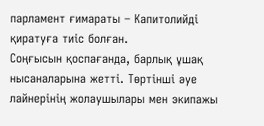парламент ғимараты – Капитолийді қиратуға тиіс болған.
Соңғысын қоспағанда, барлық ұшақ нысаналарына жетті. Төртінші әуе лайнерінің жолаушылары мен экипажы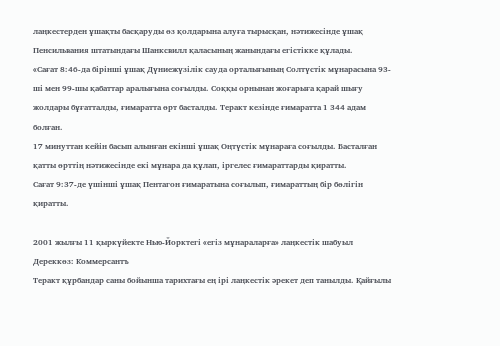лаңкестерден ұшақты басқаруды өз қолдарына алуға тырысқан, нәтижесінде ұшақ Пенсильвания штатындағы Шанксвилл қаласының жанындағы егістікке құлады.
«Сағат 8:46-да бірінші ұшақ Дүниежүзілік сауда орталығының Солтүстік мұнарасына 93-ші мен 99-шы қабаттар аралығына соғылды. Соққы орнынан жоғарыға қарай шығу жолдары бұғатталды, ғимаратта өрт басталды. Теракт кезінде ғимаратта 1 344 адам болған.
17 минуттан кейін басып алынған екінші ұшақ Оңтүстік мұнараға соғылды. Басталған қатты өрттің нәтижесінде екі мұнара да құлап, іргелес ғимараттарды қиратты.
Сағат 9:37-де үшінші ұшақ Пентагон ғимаратына соғылып, ғимараттың бір бөлігін қиратты.

2001 жылғы 11 қыркүйекте Нью-Йорктегі «егіз мұнараларға» лаңкестік шабуыл
Дереккөз: Коммерсантъ
Теракт құрбандар саны бойынша тарихтағы ең ірі лаңкестік әрекет деп танылды. Қайғылы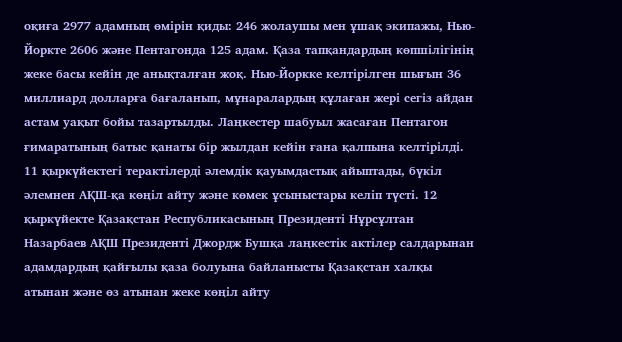оқиға 2977 адамның өмірін қиды: 246 жолаушы мен ұшақ экипажы, Нью-Йоркте 2606 және Пентагонда 125 адам. Қаза тапқандардың көпшілігінің жеке басы кейін де анықталған жоқ. Нью-Йоркке келтірілген шығын 36 миллиард долларға бағаланып, мұнаралардың құлаған жері сегіз айдан астам уақыт бойы тазартылды. Лаңкестер шабуыл жасаған Пентагон ғимаратының батыс қанаты бір жылдан кейін ғана қалпына келтірілді.
11 қыркүйектегі терактілерді әлемдік қауымдастық айыптады, бүкіл әлемнен АҚШ-қа көңіл айту және көмек ұсыныстары келіп түсті. 12 қыркүйекте Қазақстан Республикасының Президенті Нұрсұлтан Назарбаев АҚШ Президенті Джордж Бушқа лаңкестік актілер салдарынан адамдардың қайғылы қаза болуына байланысты Қазақстан халқы атынан және өз атынан жеке көңіл айту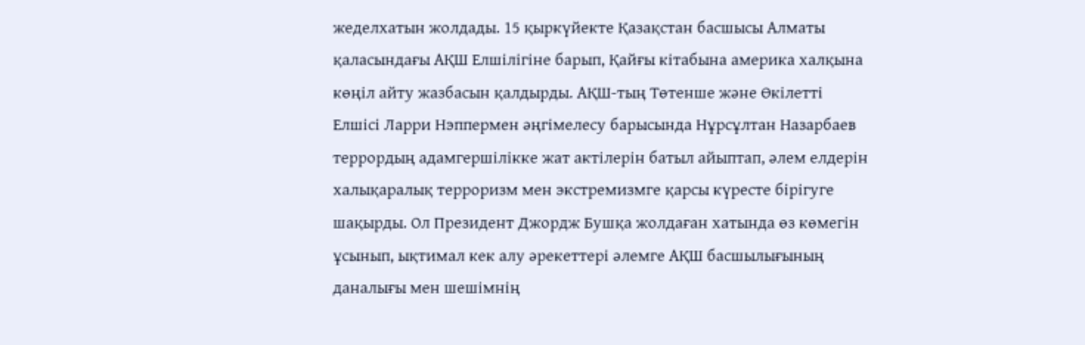жеделхатын жолдады. 15 қыркүйекте Қазақстан басшысы Алматы қаласындағы АҚШ Елшілігіне барып, Қайғы кітабына америка халқына көңіл айту жазбасын қалдырды. АҚШ-тың Төтенше және Өкілетті Елшісі Ларри Нэппермен әңгімелесу барысында Нұрсұлтан Назарбаев террордың адамгершілікке жат актілерін батыл айыптап, әлем елдерін халықаралық терроризм мен экстремизмге қарсы күресте бірігуге шақырды. Ол Президент Джордж Бушқа жолдаған хатында өз көмегін ұсынып, ықтимал кек алу әрекеттері әлемге АҚШ басшылығының даналығы мен шешімнің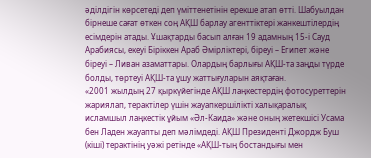әділдігін көрсетеді деп үміттенетінін ерекше атап өтті. Шабуылдан бірнеше сағат өткен соң АҚШ барлау агенттіктері жанкештілердің есімдерін атады. Ұшақтарды басып алған 19 адамның 15-і Сауд Арабиясы, екеуі Біріккен Араб Әмірліктері, біреуі – Египет және біреуі – Ливан азаматтары. Олардың барлығы АҚШ-та заңды түрде болды, төртеуі АҚШ-та ұшу жаттығуларын аяқтаған.
«2001 жылдың 27 қыркүйегінде АҚШ лаңкестердің фотосуреттерін жариялап, терактілер үшін жауапкершілікті халықаралық исламшыл лаңкестік ұйым «Әл-Каида» және оның жетекшісі Усама бен Ладен жауапты деп мәлімдеді. АҚШ Президенті Джордж Буш (кіші) терактінің уәжі ретінде «АҚШ-тың бостандығы мен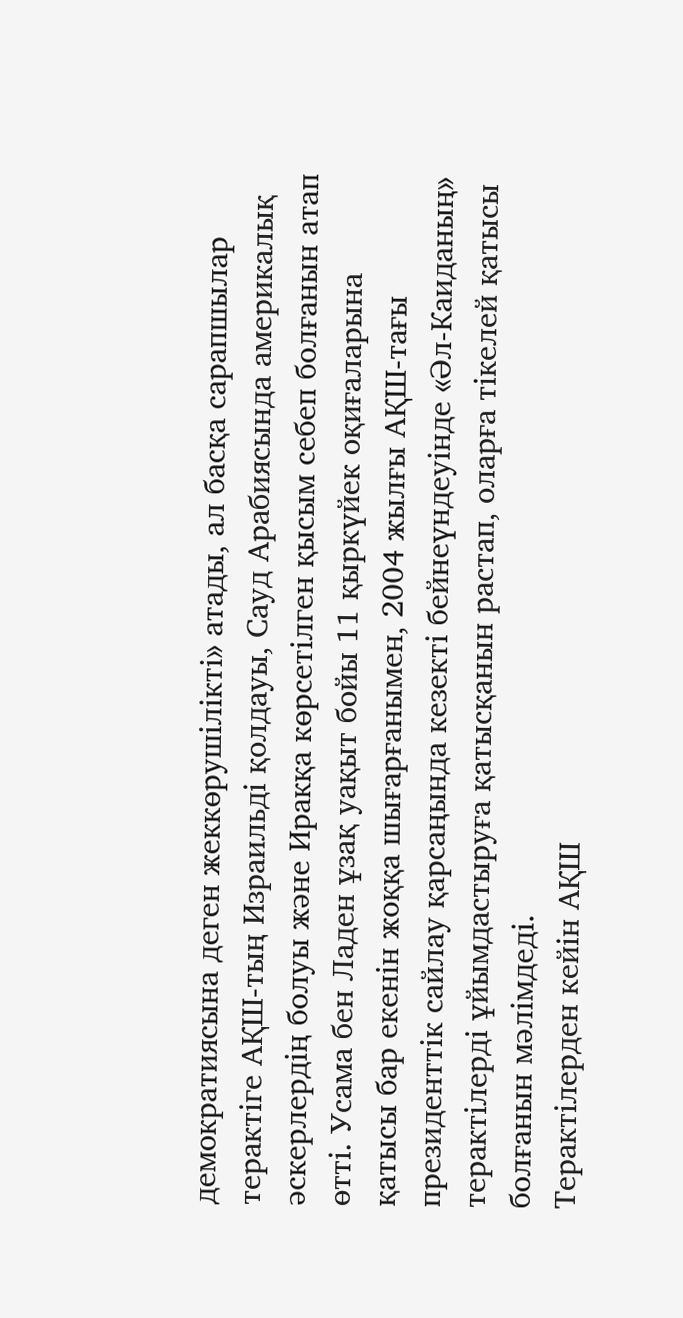демократиясына деген жеккөрушілікті» атады, ал басқа сарапшылар терактіге АҚШ-тың Израильді қолдауы, Сауд Арабиясында америкалық әскерлердің болуы және Иракқа көрсетілген қысым себеп болғанын атап өтті. Усама бен Ладен ұзақ уақыт бойы 11 қыркүйек оқиғаларына қатысы бар екенін жоққа шығарғанымен, 2004 жылғы АҚШ-тағы президенттік сайлау қарсаңында кезекті бейнеүндеуінде «Әл-Каиданың» терактілерді ұйымдастыруға қатысқанын растап, оларға тікелей қатысы болғанын мәлімдеді.
Терактілерден кейін АҚШ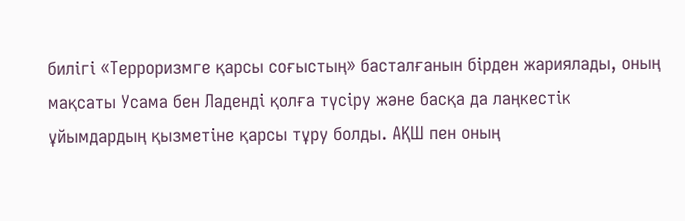билігі «Терроризмге қарсы соғыстың» басталғанын бірден жариялады, оның мақсаты Усама бен Ладенді қолға түсіру және басқа да лаңкестік ұйымдардың қызметіне қарсы тұру болды. АҚШ пен оның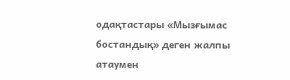одақтастары «Мызғымас бостандық» деген жалпы атаумен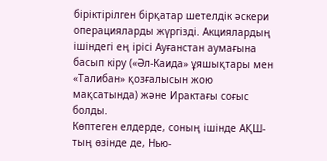біріктірілген бірқатар шетелдік әскери операцияларды жүргізді. Акциялардың ішіндегі ең ірісі Ауғанстан аумағына басып кіру («Әл-Каида» ұяшықтары мен «Талибан» қозғалысын жою мақсатында) және Ирактағы соғыс болды.
Көптеген елдерде, соның ішінде АҚШ-тың өзінде де, Нью-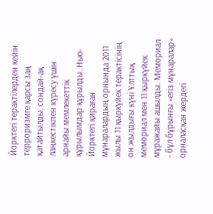Йорктегі терактілерден кейін терроризмге қарсы заң қатайтылды, сондай-ақ лаңкестікпен күресу үшін арнайы мемлекеттік құрылымдар құрылды. Нью-Йорктегі қираған мұнаралардың орнында 2011 жылы 11 қыркүйек терактісінің он жылдығы күні Ұлттық мемориал мен 11 қыркүйек мұражайы ашылды. Мемориал - бұл бұрынғы «егіз мұнаралар» орналасқан жердегі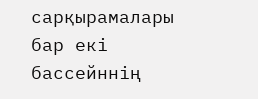сарқырамалары бар екі бассейннің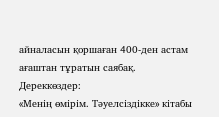айналасын қоршаған 400-ден астам ағаштан тұратын саябақ.
Дереккөздер:
«Менің өмірім. Тәуелсіздікке» кітабы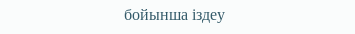бойынша іздеу